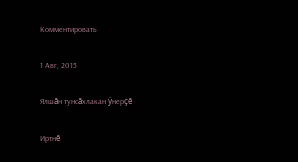Комментировать

1 Авг, 2015

Ялшăн тунсăхлакан ÿнерçĕ

Иртнĕ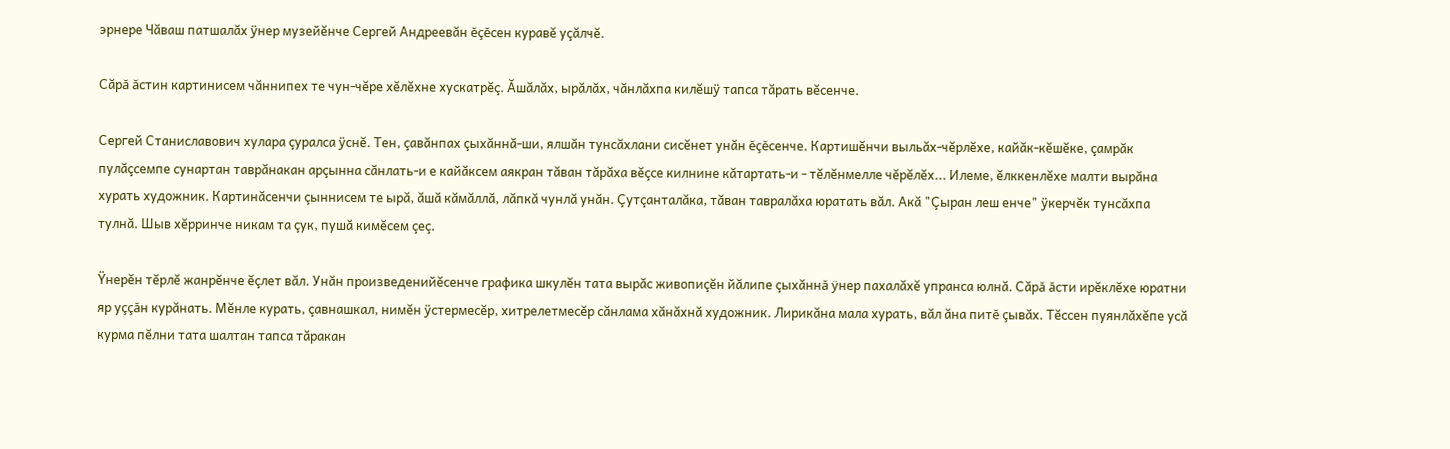эрнере Чăваш патшалăх ÿнер музейĕнче Сергей Андреевăн ĕçĕсен куравĕ уçăлчĕ.

Сăрă ăстин картинисем чăннипех те чун-чĕре хĕлĕхне хускатрĕç. Ăшăлăх, ырăлăх, чăнлăхпа килĕшÿ тапса тăрать вĕсенче.

Сергей Станиславович хулара çуралса ÿснĕ. Тен, çавăнпах çыхăннă-ши, ялшăн тунсăхлани сисĕнет унăн ĕçĕсенче. Картишĕнчи выльăх-чĕрлĕхе, кайăк-кĕшĕке, çамрăк пулăçсемпе сунартан таврăнакан арçынна сăнлать-и е кайăксем аякран тăван тăрăха вĕçсе килнине кăтартать-и - тĕлĕнмелле чĕрĕлĕх... Илеме, ĕлккенлĕхе малти вырăна хурать художник. Картинăсенчи çыннисем те ырă, ăшă кăмăллă, лăпкă чунлă унăн. Çутçанталăка, тăван тавралăха юратать вăл. Акă "Çыран леш енче" ÿкерчĕк тунсăхпа тулнă. Шыв хĕрринче никам та çук, пушă кимĕсем çеç.

Ÿнерĕн тĕрлĕ жанрĕнче ĕçлет вăл. Унăн произведенийĕсенче графика шкулĕн тата вырăс живопиçĕн йăлипе çыхăннă ÿнер пахалăхĕ упранса юлнă. Сăрă ăсти ирĕклĕхе юратни яр уççăн курăнать. Мĕнле курать, çавнашкал, нимĕн ÿстермесĕр, хитрелетмесĕр сăнлама хăнăхнă художник. Лирикăна мала хурать, вăл ăна питĕ çывăх. Тĕссен пуянлăхĕпе усă курма пĕлни тата шалтан тапса тăракан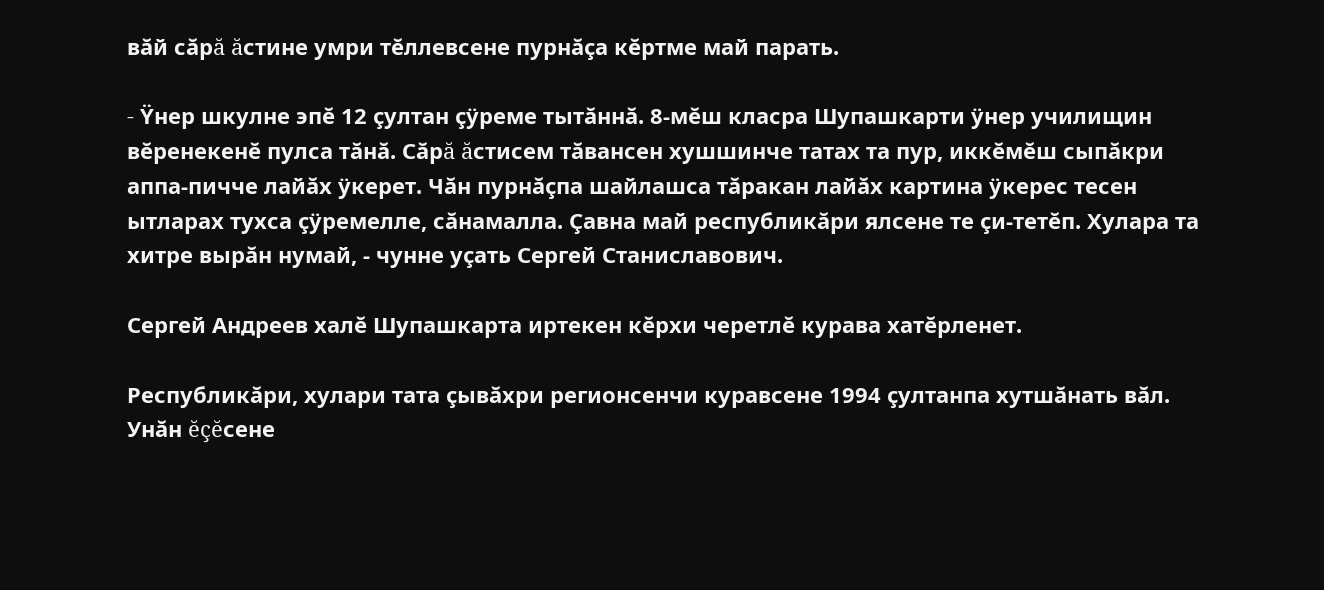вăй сăрă ăстине умри тĕллевсене пурнăçа кĕртме май парать.

- Ÿнер шкулне эпĕ 12 çултан çÿреме тытăннă. 8-мĕш класра Шупашкарти ÿнер училищин вĕренекенĕ пулса тăнă. Сăрă ăстисем тăвансен хушшинче татах та пур, иккĕмĕш сыпăкри аппа-пичче лайăх ÿкерет. Чăн пурнăçпа шайлашса тăракан лайăх картина ÿкерес тесен ытларах тухса çÿремелле, сăнамалла. Çавна май республикăри ялсене те çи-тетĕп. Хулара та хитре вырăн нумай, - чунне уçать Сергей Станиславович.

Сергей Андреев халĕ Шупашкарта иртекен кĕрхи черетлĕ курава хатĕрленет.

Республикăри, хулари тата çывăхри регионсенчи куравсене 1994 çултанпа хутшăнать вăл. Унăн ĕçĕсене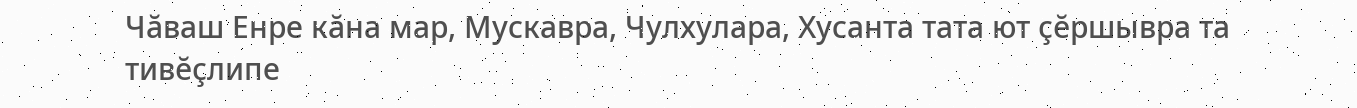Чăваш Енре кăна мар, Мускавра, Чулхулара, Хусанта тата ют çĕршывра та тивĕçлипе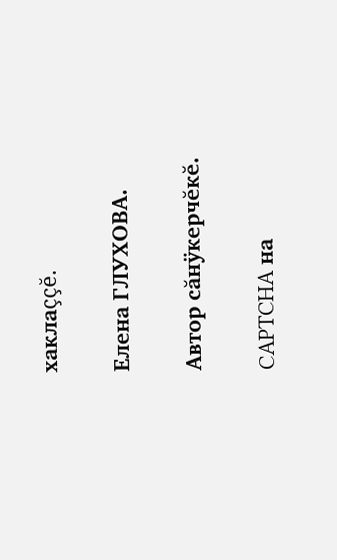хаклаççĕ.

Елена ГЛУХОВА.

Автор сăнÿкерчĕкĕ.

CAPTCHA на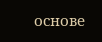основе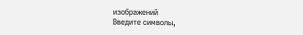изображений
Введите символы,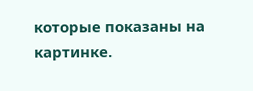которые показаны на картинке.